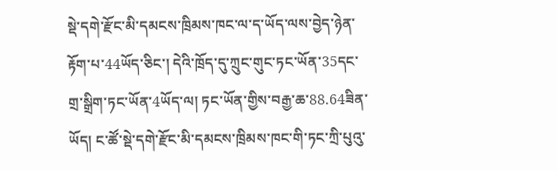སྡེ་དགེ་རྫོང་མི་དམངས་ཁྲིམས་ཁང་ལ་ད་ཡོད་ལས་བྱེད་ཉེན་རྟོག་པ་44ཡོད་ཅིང་། དེའི་ཁྲོད་དུ་ཀྲུང་གུང་ཏང་ཡོན་35དང་གྲ་སྒྲིག་ཏང་ཡོན་4ཡོད་ལ། ཏང་ཡོན་གྱིས་བརྒྱ་ཆ་88.64ཟིན་ཡོད། ང་ཚོ་སྡེ་དགེ་རྫོང་མི་དམངས་ཁྲིམས་ཁང་གི་ཏང་ཀྲི་པུའུ་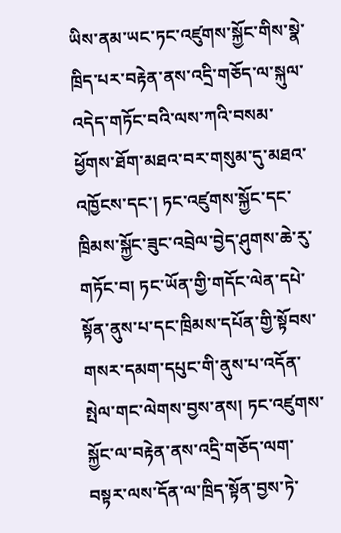ཡིས་ནམ་ཡང་ཏང་འཛུགས་སྐྱོང་གིས་སྣེ་ཁྲིད་པར་བརྟེན་ནས་འདྲི་གཅོད་ལ་སྐུལ་འདེད་གཏོང་བའི་ལས་ཀའི་བསམ་ཕྱོགས་ཐོག་མཐའ་བར་གསུམ་དུ་མཐའ་འཁྱོངས་དང་། ཏང་འཛུགས་སྐྱོང་དང་ཁྲིམས་སྐྱོང་ཟུང་འབྲེལ་བྱེད་ཤུགས་ཆེ་རུ་གཏོང་བ། ཏང་ཡོན་གྱི་གདོང་ལེན་དཔེ་སྟོན་ནུས་པ་དང་ཁྲིམས་དཔོན་གྱི་སྟོབས་གསར་དམག་དཔུང་གི་ནུས་པ་འདོན་སྤེལ་གང་ལེགས་བྱས་ནས། ཏང་འཛུགས་སྐྱོང་ལ་བརྟེན་ནས་འདྲི་གཅོད་ལག་བསྟར་ལས་དོན་ལ་ཁྲིད་སྟོན་བྱས་ཏེ་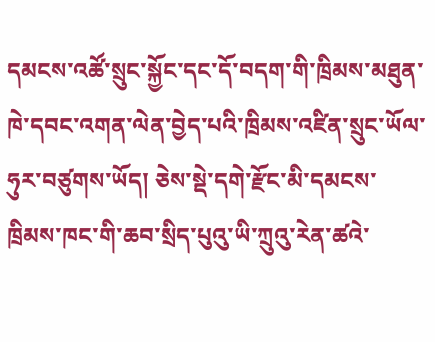དམངས་འཚོ་སྲུང་སྐྱོང་དང་དོ་བདག་གི་ཁྲིམས་མཐུན་ཁེ་དབང་འགན་ལེན་བྱེད་པའི་ཁྲིམས་འཛིན་སྲུང་ཡོལ་ཧུར་བཙུགས་ཡོད། ཅེས་སྡེ་དགེ་རྫོང་མི་དམངས་ཁྲིམས་ཁང་གི་ཆབ་སྲིད་པུའུ་ཡི་ཀྲུའུ་རེན་ཚའེ་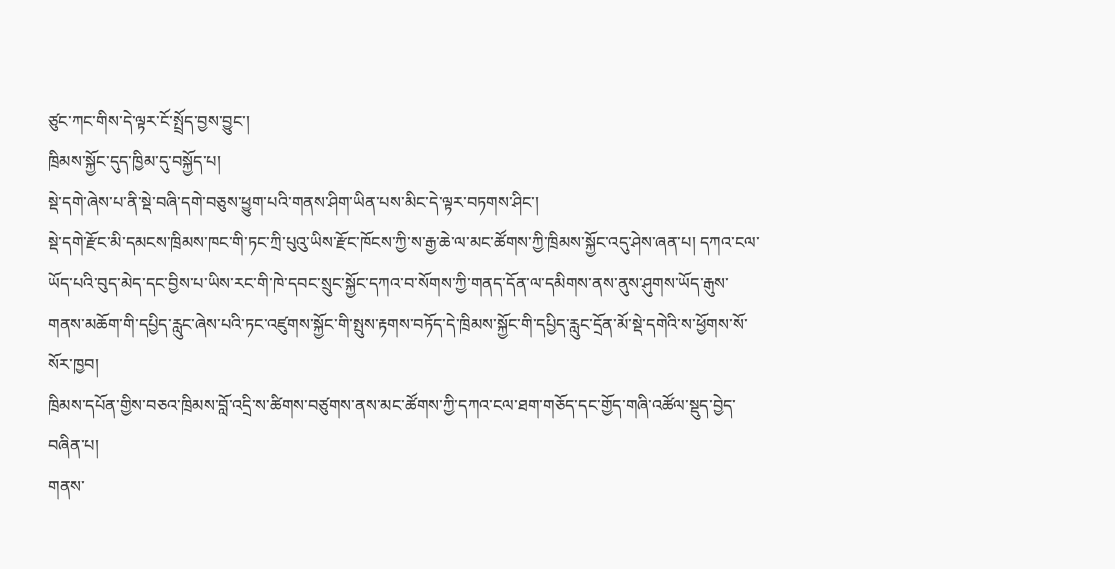ཙུང་ཀང་གིས་དེ་ལྟར་ངོ་སྤྲོད་བྱས་བྱུང་།
ཁྲིམས་སྐྱོང་དུད་ཁྱིམ་དུ་བསྐྱོད་པ།
སྡེ་དགེ་ཞེས་པ་ནི་སྡེ་བཞི་དགེ་བཅུས་ཕྱུག་པའི་གནས་ཤིག་ཡིན་པས་མིང་དེ་ལྟར་བཏགས་ཤིང་།
སྡེ་དགེ་རྫོང་མི་དམངས་ཁྲིམས་ཁང་གི་ཏང་ཀྲི་པུའུ་ཡིས་རྫོང་ཁོངས་ཀྱི་ས་རྒྱ་ཆེ་ལ་མང་ཚོགས་ཀྱི་ཁྲིམས་སྐྱོང་འདུ་ཤེས་ཞན་པ། དཀའ་ངལ་ཡོད་པའི་བུད་མེད་དང་བྱིས་པ་ཡིས་རང་གི་ཁེ་དབང་སྲུང་སྐྱོང་དཀའ་བ་སོགས་ཀྱི་གནད་དོན་ལ་དམིགས་ནས་ནུས་ཤུགས་ཡོད་རྒུས་གནས་མཆོག་གི་དཔྱིད་རླུང་ཞེས་པའི་ཏང་འཛུགས་སྐྱོང་གི་སྤུས་རྟགས་བཏོད་དེ་ཁྲིམས་སྐྱོང་གི་དཔྱིད་རླུང་དྲོན་མོ་སྡེ་དགེའི་ས་ཕྱོགས་སོ་སོར་ཁྱབ།
ཁྲིམས་དཔོན་གྱིས་བཅའ་ཁྲིམས་བློ་འདྲི་ས་ཚིགས་བཙུགས་ནས་མང་ཚོགས་ཀྱི་དཀའ་ངལ་ཐག་གཅོད་དང་གྱོད་གཞི་འཚོལ་སྡུད་བྱེད་བཞིན་པ།
གནས་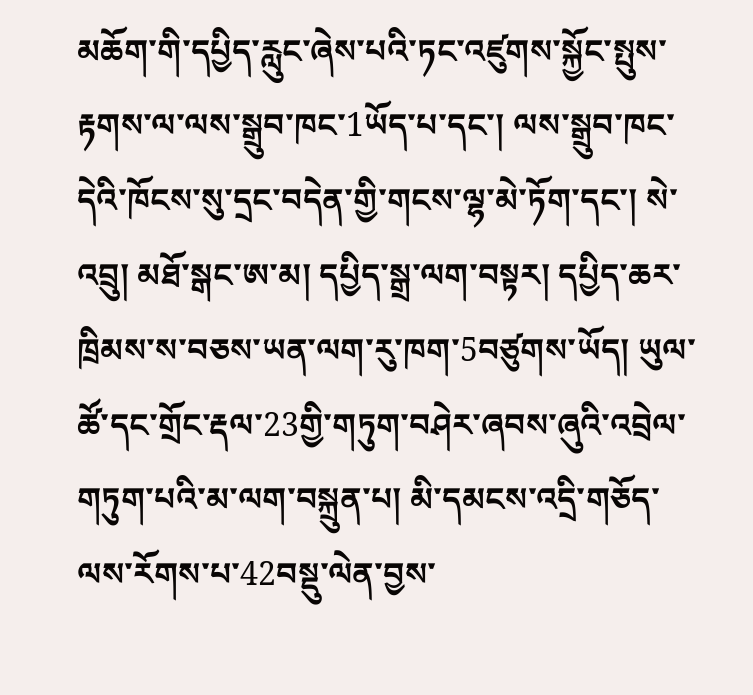མཆོག་གི་དཔྱིད་རླུང་ཞེས་པའི་ཏང་འཛུགས་སྐྱོང་སྤུས་རྟགས་ལ་ལས་སྒྲུབ་ཁང་1ཡོད་པ་དང་། ལས་སྒྲུབ་ཁང་དེའི་ཁོངས་སུ་དྲང་བདེན་གྱི་གངས་ལྷ་མེ་ཏོག་དང་། སེ་འབྲུ། མཐོ་སྒང་ཨ་མ། དཔྱིད་སྒྲ་ལག་བསྟར། དཔྱིད་ཆར་ཁྲིམས་ས་བཅས་ཡན་ལག་རུ་ཁག་5བཙུགས་ཡོད། ཡུལ་ཚོ་དང་གྲོང་རྡལ་23གྱི་གཏུག་བཤེར་ཞབས་ཞུའི་འབྲེལ་གཏུག་པའི་མ་ལག་བསྐྲུན་པ། མི་དམངས་འདྲི་གཅོད་ལས་རོགས་པ་42བསྡུ་ལེན་བྱས་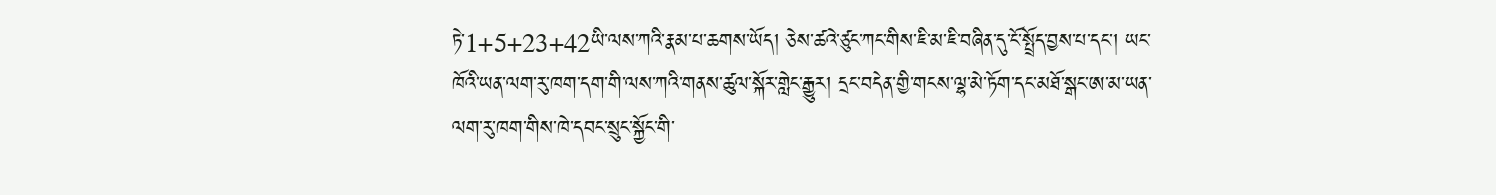ཏེ་1+5+23+42ཡི་ལས་ཀའི་རྣམ་པ་ཆགས་ཡོད། ཅེས་ཚའེ་ཙུང་ཀང་གིས་ཇི་མ་ཇི་བཞིན་དུ་ངོ་སྤྲོད་བྱས་པ་དང་། ཡང་ཁོའི་ཡན་ལག་རུ་ཁག་དག་གི་ལས་ཀའི་གནས་ཚུལ་སྐོར་གླེང་རྒྱུར། དྲང་བདེན་གྱི་གངས་ལྷ་མེ་ཏོག་དང་མཐོ་སྒང་ཨ་མ་ཡན་ལག་རུ་ཁག་གིས་ཁེ་དབང་སྲུང་སྐྱོང་གི་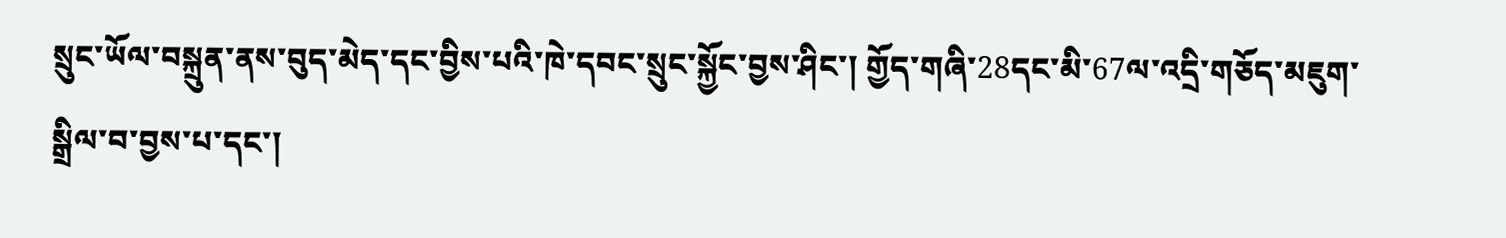སྲུང་ཡོལ་བསྐྲུན་ནས་བུད་མེད་དང་བྱིས་པའི་ཁེ་དབང་སྲུང་སྐྱོང་བྱས་ཤིང་། གྱོད་གཞི་28དང་མི་67ལ་འདྲི་གཅོད་མཇུག་སྒྲིལ་བ་བྱས་པ་དང་།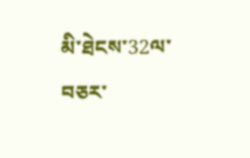མི་ཐེངས་32ལ་བཅར་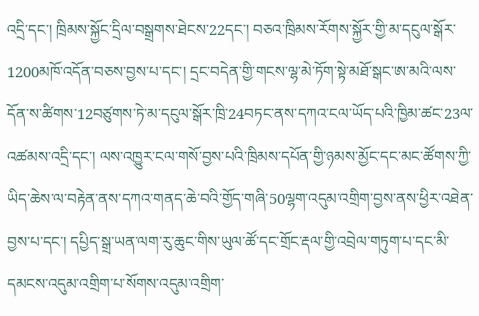འདྲི་དང་། ཁྲིམས་སྐྱོང་དྲིལ་བསྒྲགས་ཐེངས་22དང་། བཅའ་ཁྲིམས་རོགས་སྐྱོར་གྱི་མ་དངུལ་སྒོར་1200མཁོ་འདོན་བཅས་བྱས་པ་དང་། དྲང་བདེན་གྱི་གངས་ལྷ་མེ་ཏོག་སྟེ་མཐོ་སྒང་ཨ་མའི་ལས་དོན་ས་ཚིགས་12བཙུགས་ཏེ་མ་དངུལ་སྒོར་ཁྲི་24བཏང་ནས་དཀའ་ངལ་ཡོད་པའི་ཁྱིམ་ཚང་23ལ་འཚམས་འདྲི་དང་། ལས་འཁྱུར་ངལ་གསོ་བྱས་པའི་ཁྲིམས་དཔོན་གྱི་ཉམས་མྱོང་དང་མང་ཚོགས་ཀྱི་ཡིད་ཆེས་ལ་བརྟེན་ནས་དཀའ་གནད་ཆེ་བའི་གྱོད་གཞི་50ལྷག་འདུམ་འགྲིག་བྱས་ནས་ཕྱིར་འཐེན་བྱས་པ་དང་། དཔྱིད་སྒྲ་ཡན་ལག་རུ་ཆུང་གིས་ཡུལ་ཚོ་དང་གྲོང་རྡལ་གྱི་འབྲེལ་གཏུག་པ་དང་མི་དམངས་འདུམ་འགྲིག་པ་སོགས་འདུམ་འགྲིག་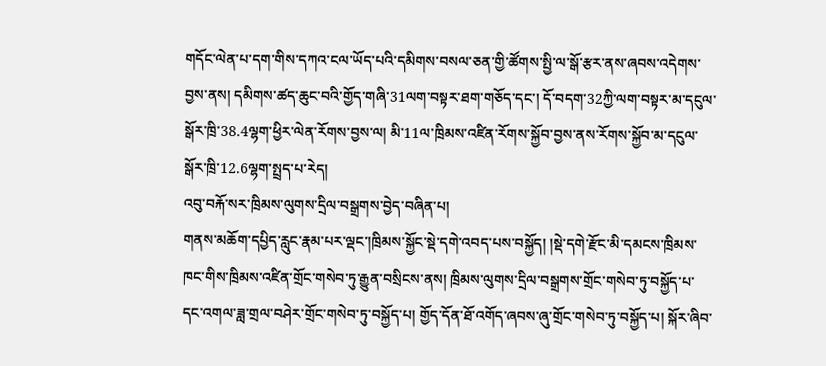གདོང་ལེན་པ་དག་གིས་དཀའ་ངལ་ཡོད་པའི་དམིགས་བསལ་ཅན་གྱི་ཚོགས་སྤྱི་ལ་སྒོ་རྩར་ནས་ཞབས་འདེགས་བྱས་ནས། དམིགས་ཚད་ཆུང་བའི་གྱོད་གཞི་31ལག་བསྟར་ཐག་གཅོད་དང་། དོ་བདག་32ཀྱི་ལག་བསྟར་མ་དངུལ་སྒོར་ཁྲི་38.4ལྷག་ཕྱིར་ལེན་རོགས་བྱས་ལ། མི་11ལ་ཁྲིམས་འཛིན་རོགས་སྐྱོབ་བྱས་ནས་རོགས་སྐྱོབ་མ་དངུལ་སྒོར་ཁྲི་12.6ལྷག་སྤྲད་པ་རེད།
འབུ་བརྐོ་སར་ཁྲིམས་ལུགས་དྲིལ་བསྒྲགས་བྱེད་བཞིན་པ།
གནས་མཆོག་དཔྱིད་རླུང་རྣམ་པར་ལྡང་།ཁྲིམས་སྐྱོང་སྡེ་དགེ་འབད་པས་བསྐྱོད། །སྡེ་དགེ་རྫོང་མི་དམངས་ཁྲིམས་ཁང་གིས་ཁྲིམས་འཛིན་གྲོང་གསེབ་ཏུ་རྒྱུན་བསྲིངས་ནས། ཁྲིམས་ལུགས་དྲིལ་བསྒྲགས་གྲོང་གསེབ་ཏུ་བསྐྱོད་པ་དང་འགལ་ཟླ་གྲལ་བཤེར་གྲོང་གསེབ་ཏུ་བསྐྱོད་པ། གྱོད་དོན་ཐོ་འགོད་ཞབས་ཞུ་གྲོང་གསེབ་ཏུ་བསྐྱོད་པ། སྐོར་ཞིབ་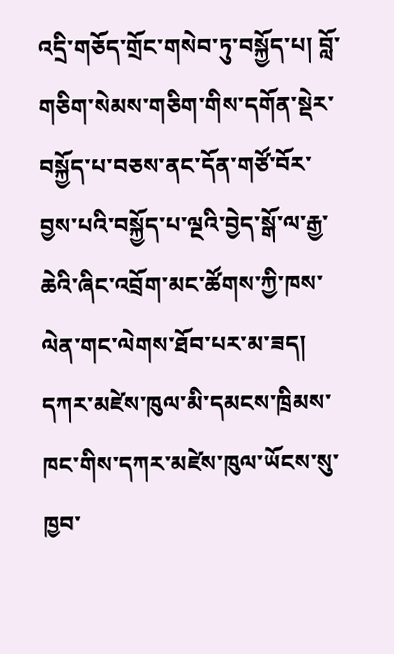འདྲི་གཅོད་གྲོང་གསེབ་ཏུ་བསྐྱོད་པ། བློ་གཅིག་སེམས་གཅིག་གིས་དགོན་སྡེར་བསྐྱོད་པ་བཅས་ནང་དོན་གཙོ་བོར་བྱས་པའི་བསྐྱོད་པ་ལྔའི་བྱེད་སྒོ་ལ་རྒྱ་ཆེའི་ཞིང་འབྲོག་མང་ཚོགས་ཀྱི་ཁས་ལེན་གང་ལེགས་ཐོབ་པར་མ་ཟད། དཀར་མཛེས་ཁུལ་མི་དམངས་ཁྲིམས་ཁང་གིས་དཀར་མཛེས་ཁུལ་ཡོངས་སུ་ཁྱབ་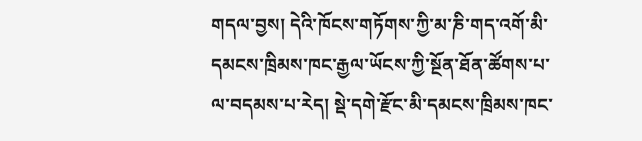གདལ་བྱས། དེའི་ཁོངས་གཏོགས་ཀྱི་མ་ཎི་གད་འགོ་མི་དམངས་ཁྲིམས་ཁང་རྒྱལ་ཡོངས་ཀྱི་སྔོན་ཐོན་ཚོགས་པ་ལ་བདམས་པ་རེད། སྡེ་དགེ་རྫོང་མི་དམངས་ཁྲིམས་ཁང་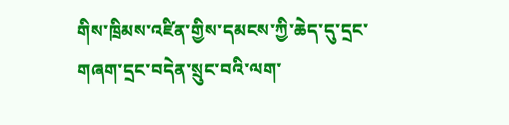གིས་ཁྲིམས་འཛིན་གྱིས་དམངས་ཀྱི་ཆེད་དུ་དྲང་གཞག་དྲང་བདེན་སྲུང་བའི་ལག་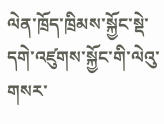ལེན་ཁྲོད་ཁྲིམས་སྐྱོང་སྡེ་དགེ་འཛུགས་སྐྱོང་གི་ལེའུ་གསར་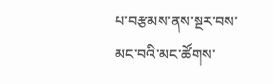པ་བརྩམས་ནས་སྔར་བས་མང་བའི་མང་ཚོགས་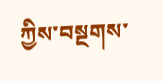ཀྱིས་བསྔགས་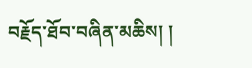བརྗོད་ཐོབ་བཞིན་མཆིས། །